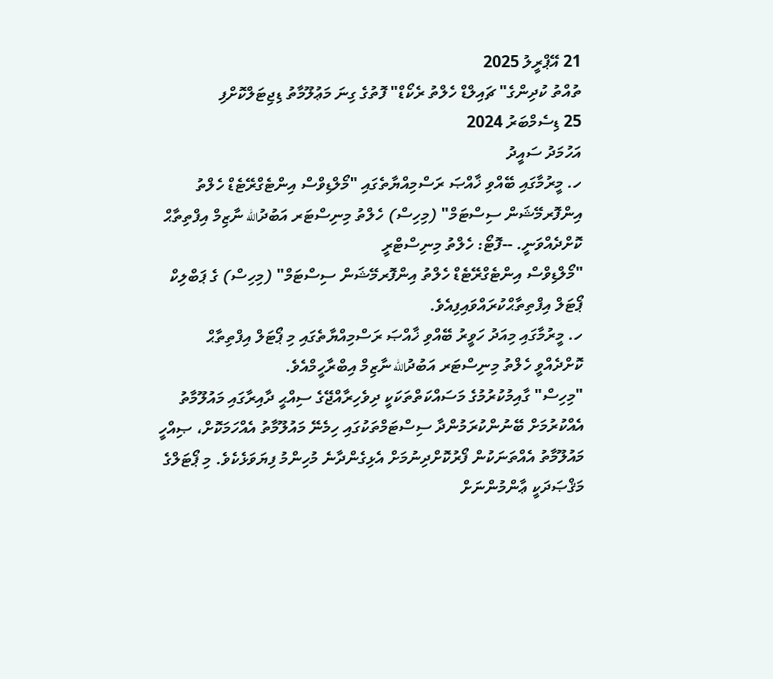21 އޭޕްރީލު 2025
ތުއްތު ކުދިންގެ" ޗައިލްޑް ހެލްތު ރެކޯޑް" ފޮތުގެ ގިނަ މަޢުލޫމާތު ޑިޖިޓަލްކޮށްފި
25 ޑިސެމްބަރު 2024
އަހުމަދު ސައީދު
ހ. މީރުމާގައި ބޭއްވި ޚާއްޞަ ރަސްމިއްޔާތެގައި "މޯލްޑިވްސް އިންޓެގްރޭޓެޑް ހެލްތު އިންފޮރމޭޝަން ސިސްޓަމް" (މިހިސް) ހެލްތު މިނިސްޓަރ އަބުދުالله ނާޒިމް އިފްތިތާޙް ކޮށްދެއްވަނީ. --ފޮޓޯ: ހެލްތު މިނިސްޓްރީ
"މޯލްޑިވްސް އިންޓެގްރޭޓެޑް ހެލްތު އިންފޮރމޭޝަން ސިސްޓަމް" (މިހިސް) ގެ ޕަބްލިކް ޕޯޓަލް އިފްތިތާޙްކުރައްވައިފިއެވެ.
ހ. މީރުމާގައި މިއަދު ހަވީރު ބޭއްވި ޚާއްޞަ ރަސްމިއްޔާތެގައި މި ޕޯޓަލް އިފްތިތާޙް ކޮށްދެއްވީ ހެލްތު މިނިސްޓަރ އަބުދުالله ނާޒިމް އިބްރާހީމްއެވެ.
"މިހިސް" ގާއިމުކުރުމުގެ މަސައްކަތްތަކަކީ ދިވެހިރާއްޖޭގެ ސިއްޙީ ދާއިރާގައި މައުލޫމާތު އެއްކުރުމަށް ބޭނުންކުރަމުންދާ ސިސްޓަމްތަކުގައި ހިމެނޭ މައުލޫމާތު އެއްހަމަކޮށް، ޞިއްހީ މައުލޫމާތު އެއްތަނަކުން ފޯރުކޮށްދިނުމަށް އެޅިގެންދާނެ މުހިންމު ފިޔަވަޅެކެވެ. މި ޕޯޓަލްގެ މަޤްޞަދަކީ ޢާންމުންނަށް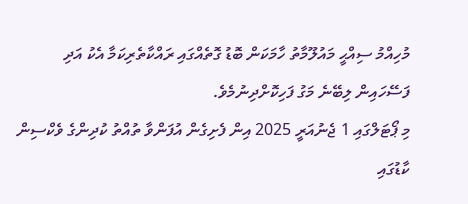މުހިއްމު ސިއްޙީ މައުލޫމާތު ހާމަކަން ބޮޑު ގޮތެއްގައި ރައްކާތެރިކަމާ އެކު އަދި ފަސޭހައިން ލިބޭނެ މަގު ފަހިކޮށްދިނުމެވެ.
މި ޕޯޓަލްގައި 1 ޖެނުއަރީ 2025 އިން ފެށިގެން އުފަންވާ ތުއްތު ކުދިންގެ ވެކްސިން ކާޑުގައި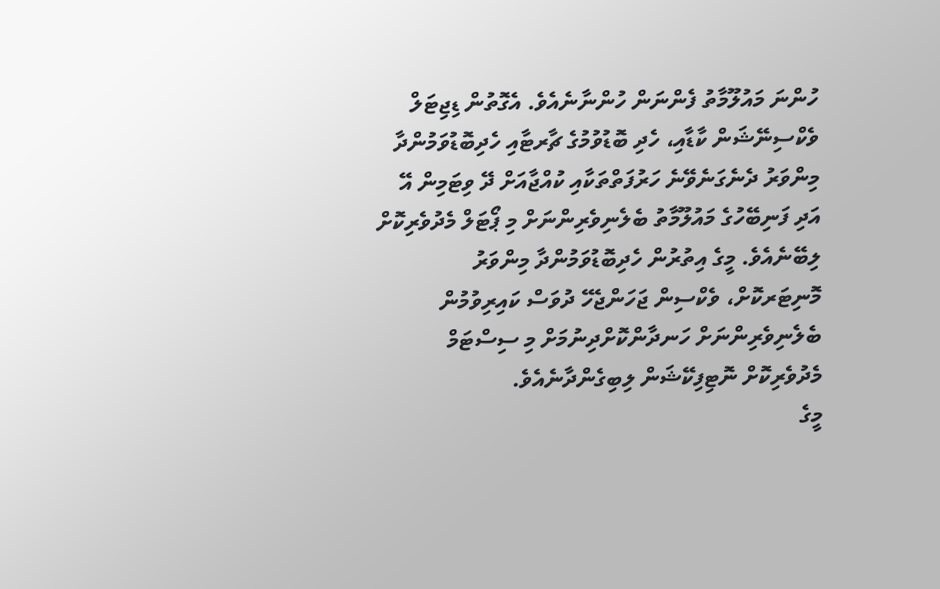ހުންނަ މައުލޫމާތު ފެންނަން ހުންނާނެއެވެ. އެގޮތުން ޑިޖިޓަލް ވެކްސިނޭޝަން ކާޑާއި، ހެދި ބޮޑުވުމުގެ ޗާރޓާއި ހެދިބޮޑުވަމުންދާ މިންވަރު ދެނެގަނެވޭނެ ހަރުފަތްތަކާއި ކުއްޖާއަށް ދޭ ވިޓަމިން އޭ އަދި ފަނިބޭހުގެ މައުލޫމާތު ބެލެނިވެރިންނަށް މި ޕޯޓަލް މެދުވެރިކޮށް ލިބޭނެއެވެ. މީގެ އިތުރުން ހެދިބޮޑުވަމުންދާ މިންވަރު މޮނިޓަރކޮށް، ވެކްސިން ޖަހަންޖެހޭ ދުވަސް ކައިރިވުމުން ބެލެނިވެރިންނަށް ހަނދާންކޮށްދިނުމަށް މި ސިސްޓަމް މެދުވެރިކޮށް ނޮޓިފިކޭޝަން ލިބިގެންދާނެއެވެ.
މީގެ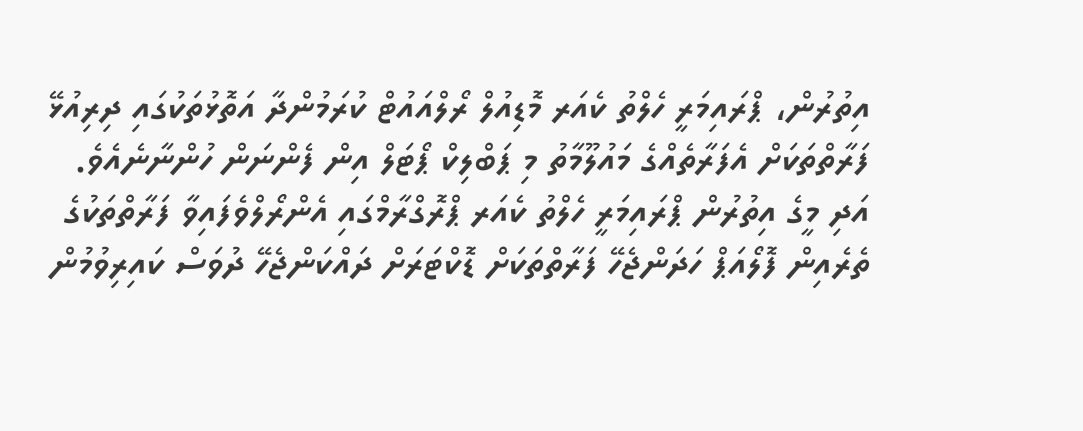އިތުރުން، ޕްރައިމަރީ ހެލްތު ކެއަރ މޮޑިއުލް ރޯލްއައުޓް ކުރަމުންދާ އަތޮޅުތަކުގައި ދިރިއުޅޭ ފަރާތްތަކަށް އެފަރާތެއްގެ މައުލޫމާތު މި ޕަބްލިކް ޕޯޓަލް އިން ފެންނަން ހުންނާނެއެވެ. އަދި މީގެ އިތުރުން ޕްރައިމަރީ ހެލްތު ކެއަރ ޕްރޮގްރާމްގައި އެންރޯލްވެފައިވާ ފަރާތްތަކުގެ ތެރެއިން ފޮލޯއަޕް ހަދަންޖެހޭ ފަރާތްތަކަށް ޑޮކްޓަރަށް ދައްކަންޖެހޭ ދުވަސް ކައިރިވުމުން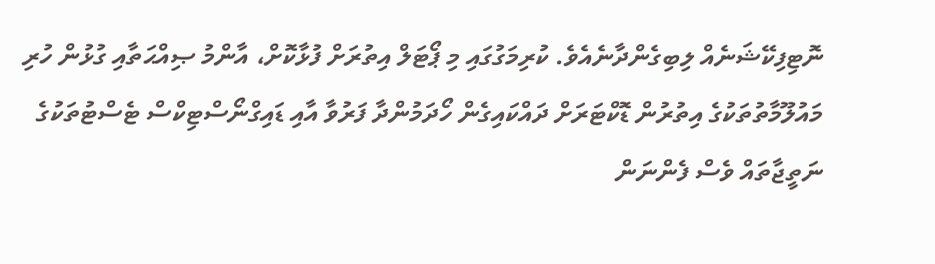ނޮޓިފިކޭޝަނެއް ލިބިގެންދާނެއެވެ. ކުރިމަގުގައި މި ޕޯޓަލް އިތުރަށް ފުޅާކޮށް، އާންމު ޞިއްޙަތާއި ގުޅުން ހުރި މައުލޫމާތުތަކުގެ އިތުރުން ޑޮކްޓަރަށް ދައްކައިގެން ހޯދަމުންދާ ފަރުވާ އާއި ޑައިގްނޯސްޓިކްސް ޓެސްޓުތަކުގެ ނަތީޖާތައް ވެސް ފެންނަން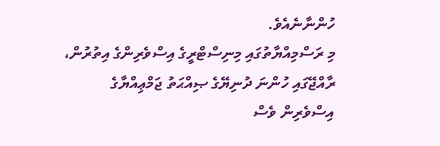ހުންނާނެއެވެ.
މި ރަސްމިއްޔާތުގައި މިނިސްޓްރީގެ އިސްވެރިންގެ އިތުރުން، ރާއްޖޭގައި ހުންނަ ދުނިޔޭގެ ޞިއްޙަތު ޖަމްޢިއްޔާގެ އިސްވެރިން ވެސް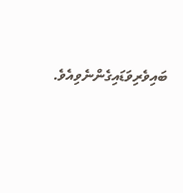ބައިވެރިވަޑައިގެންނެވިއެވެ.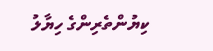ކިޔުންތެރިންގެ ހިޔާލު